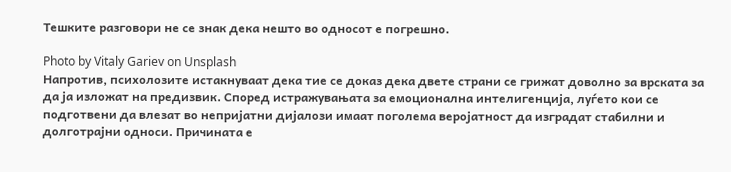Тешките разговори не се знак дека нешто во односот е погрешно.

Photo by Vitaly Gariev on Unsplash
Напротив, психолозите истакнуваат дека тие се доказ дека двете страни се грижат доволно за врската за да ја изложат на предизвик. Според истражувањата за емоционална интелигенција, луѓето кои се подготвени да влезат во непријатни дијалози имаат поголема веројатност да изградат стабилни и долготрајни односи. Причината е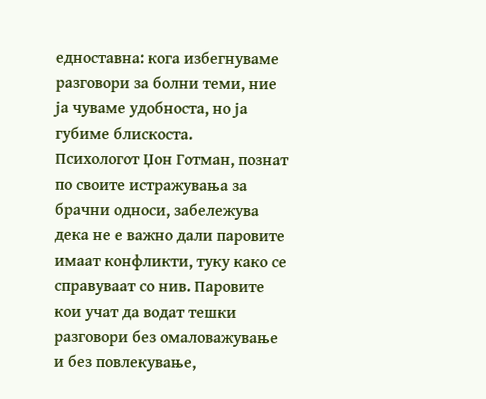едноставна: кога избегнуваме разговори за болни теми, ние ја чуваме удобноста, но ја губиме блискоста.
Психологот Џон Готман, познат по своите истражувања за брачни односи, забележува дека не е важно дали паровите имаат конфликти, туку како се справуваат со нив. Паровите кои учат да водат тешки разговори без омаловажување и без повлекување,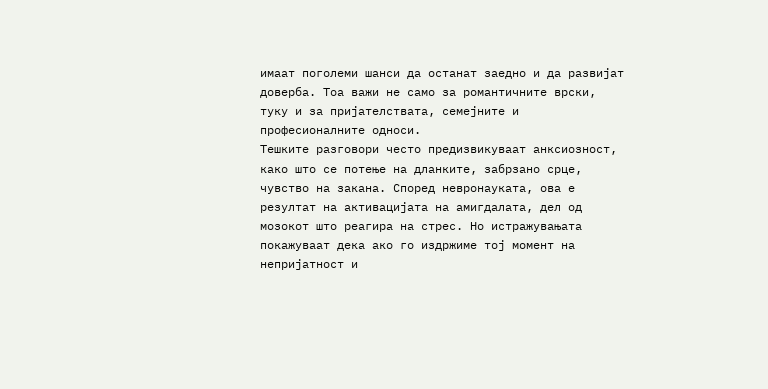имаат поголеми шанси да останат заедно и да развијат доверба. Тоа важи не само за романтичните врски, туку и за пријателствата, семејните и професионалните односи.
Тешките разговори често предизвикуваат анксиозност, како што се потење на дланките, забрзано срце, чувство на закана. Според невронауката, ова е резултат на активацијата на амигдалата, дел од мозокот што реагира на стрес. Но истражувањата покажуваат дека ако го издржиме тој момент на непријатност и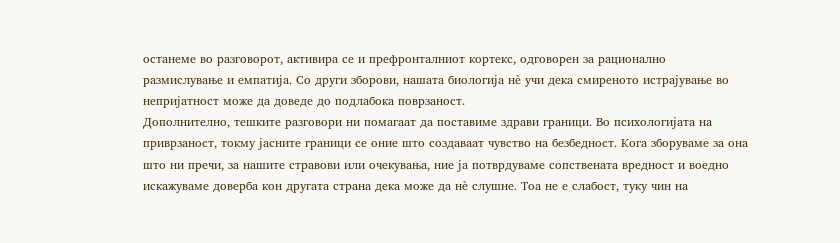останеме во разговорот, активира се и префронталниот кортекс, одговорен за рационално размислување и емпатија. Со други зборови, нашата биологија нè учи дека смиреното истрајување во непријатност може да доведе до подлабока поврзаност.
Дополнително, тешките разговори ни помагаат да поставиме здрави граници. Во психологијата на приврзаност, токму јасните граници се оние што создаваат чувство на безбедност. Кога зборуваме за она што ни пречи, за нашите стравови или очекувања, ние ја потврдуваме сопствената вредност и воедно искажуваме доверба кон другата страна дека може да нè слушне. Тоа не е слабост, туку чин на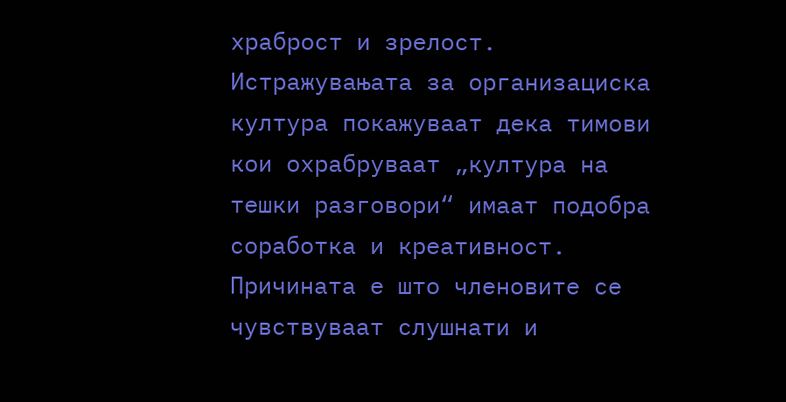храброст и зрелост.
Истражувањата за организациска култура покажуваат дека тимови кои охрабруваат „култура на тешки разговори“ имаат подобра соработка и креативност. Причината е што членовите се чувствуваат слушнати и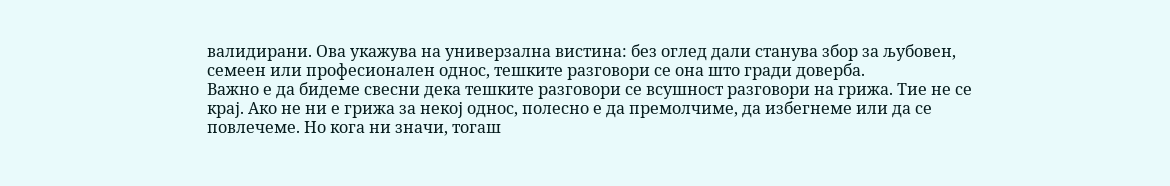валидирани. Ова укажува на универзална вистина: без оглед дали станува збор за љубовен, семеен или професионален однос, тешките разговори се она што гради доверба.
Важно е да бидеме свесни дека тешките разговори се всушност разговори на грижа. Тие не се крај. Ако не ни е грижа за некој однос, полесно е да премолчиме, да избегнеме или да се повлечеме. Но кога ни значи, тогаш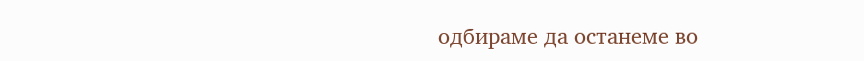одбираме да останеме во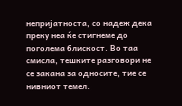непријатноста, со надеж дека преку неа ќе стигнеме до поголема блискост. Во таа смисла, тешките разговори не се закана за односите, тие се нивниот темел.